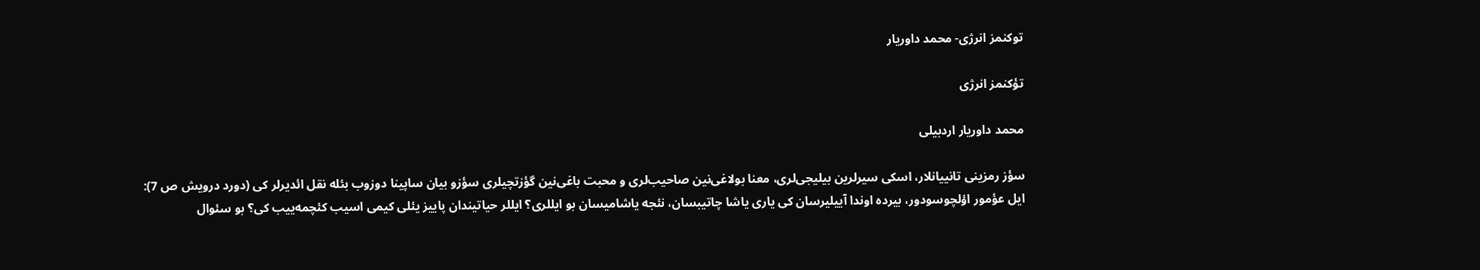توکنمز انرژی- محمد داوریار

تؤکنمز انرژی

محمد داوریار اردبیلی

سؤز رمزینی تانییانلار، اسكی‌ سیرلرین بیلیجی‌لری، معنا بولاغی‌نین صاحیب‌لری و محبت‌ باغی‌نین گؤزتچیلری سؤزو بیان ساپینا دوزوب بئله نقل ائدیرلر كی (دورد درویش ص 7): ایل عؤمور اؤلچ‍وسودور، بیرده اوندا آییلیرسان كی یاری یاشا چاتیبسان، نئجه یاشامیسان بو ایللری؟ ایللر حیاتیندان پاییز یئلی كیمی اسیب كئچمه‌ییب كی؟ بو سئوال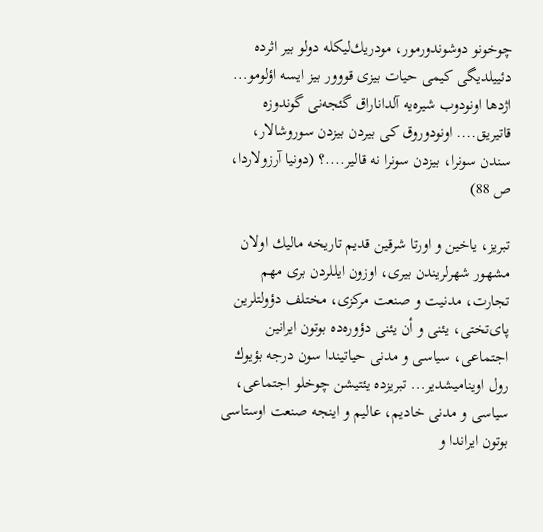چوخونو دوشوندورمور، مودریك‌لیكله دولو بیر اثرده دئییلدیگی كیمی حیات بیزی قووور بیز ایسه اؤلومو... اژدها اونودوب شیره‌یه آلداناراق گئجه‌نی گوندوزه قاتیریق.... اونودوروق كی بیردن بیزدن سوروشالار، سندن‌ سونرا، بیزدن سونرا نه قالیر....؟ (دونیا آرزولاردا، ص 88)

تبریز، یاخین و اورتا شرقین قدیم تاریخه مالیك اولان مشهور شهرلریندن بیری، اوزون ایللردن بری مهم تجارت، مدنیت و صنعت مركزی، مختلف دؤولتلرین پای‌تختی، یئنی و أن‌ یئنی دؤوره‌ده بوتون ایرانین اجتماعی، سیاسی و مدنی حیاتیندا سون درجه بؤیوك رول اوینامیشدیر... تبریزده یئتیشن چوخلو اجتماعی، سیاسی و مدنی خادیم، ‌عالیم و اینجه‌ صنعت اوستاسی بوتون ایراندا و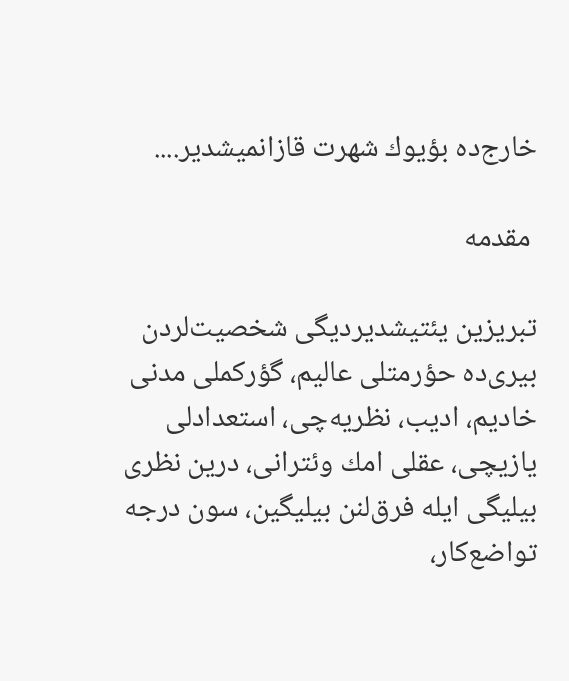خارج‌ده بؤیوك شهرت قازانمیشدیر....

 مقدمه

تبریزین یئتیشدیردیگی شخصیت‌لردن بیری‌ده حؤرمتلی عالیم، گؤركملی مدنی خادیم، ادیب، نظریه‌چی، ‌استعدادلی یازیچی، عقلی امك وئترانی، درین نظری بیلیگی‌ ایله فرق‌لنن بیلیگین، سون درجه تواضع‌كار،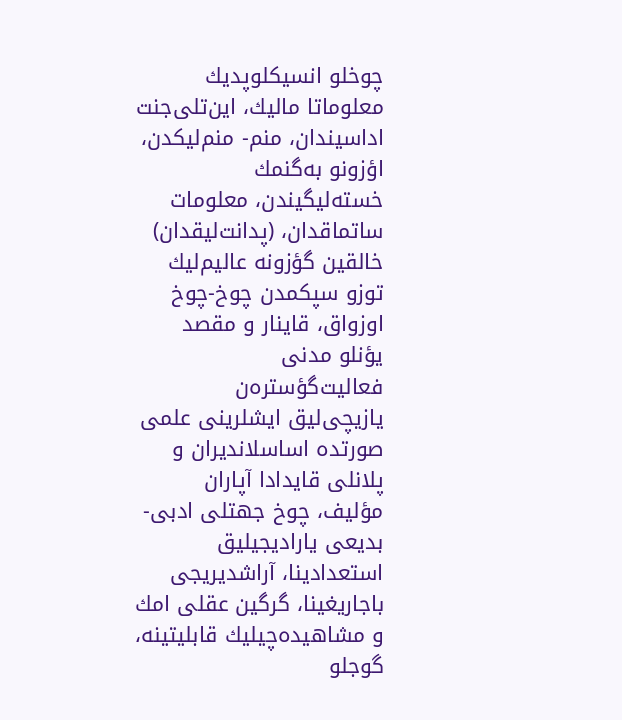چوخلو انسیكلوپدیك معلوماتا مالیك، این‌تلی‌جنت اداسیندان، منم- منم‌لیکدن، اؤزونو به‌گنمك خسته‌لیگیندن، معلومات ساتماقدان، (پدانت‌لیقدان) خالقین گؤزونه عالیم‌لیك توزو سپكمدن چوخ-چوخ اوزواق، قاینار و مقصد یؤنلو مدنی فعالیت‌گؤستره‌ن یازیچی‌لیق ایشلرینی علمی صورتده اساسلاندیران و پلانلی قایدادا آپاران مؤلیف، چوخ ‌جهتلی ادبی- بدیعی یارادیجیلیق استعدادینا، آراشدیریجی باجاریغینا، گرگین‌ عقلی امك و مشاهیده‌چیلیك قابلیتینه، گوجلو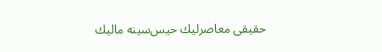حقیقی معاصرلیك حیس‌سینه مالیك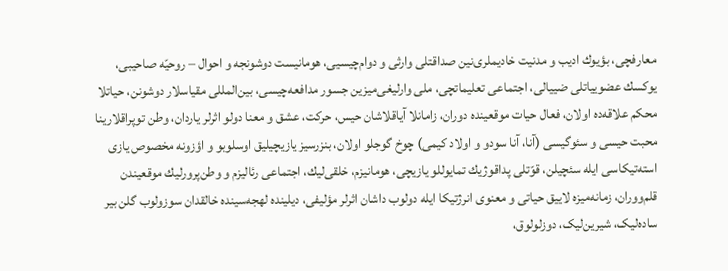معارفچی، بؤیوك ادیب و مدنیت خادیملری‌نین صداقتلی وارثی و دوام‌چیسیی، هومانیست دوشونجه و احوال – روحیّه صاحیبی، یوكسك عضوییاتلی ضییالی، اجتماعی تعلیماتچی، ملی وارلیغی‌میزین جسور مدافعه‌چیسی، بین‌المللی مقیاسلار دوشونن، حیاتلا محكم علاقه‌ده اولان، فعال حیات موقعینده دوران، زامانلا آیاقلاشان حیس، حركت، عشق و معنا دولو اثرلر یاردان، وطن توپراقلارینا محبت حیسی و سئوگیسی (آنا، آنا سودو و اولاد كیمی) چوخ‌ گوجلو اولان، بنزرسیز یازیچیلیق اوسلوبو و اؤزونه مخصوص یازی استه‌تیكاسی ایله سئچیلن، قوّتلی پداقوژیك تمایوللو یازیچی، هومانیزم، خلقی‌لیك، اجتماعی رئالیزم و وطن‌پرورلیك موقعیندن قلم‌ووران، زمانه‌میزه لاییق حیاتی و معنوی انرژتیکا ایله دولوب داشان اثرلر مؤلیفی، دیلینده لهجه‌سینده خالقدان سوزولوب گلن بیر ساده‌لیک، شیرین‌لیک، دوزلولوق،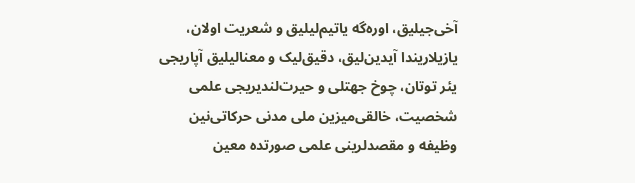آخی‌جیلیق، اوره‌گه یاتیم‌لیلیق و شعریت اولان، یازیلاریندا آیدین‌لیق، دقیق‌لیک و معنالیلیق آپاریجی یئر توتان، چوخ جهتلی و حیرت‌لندیریجی علمی شخصیت، خالقی‌میزین ملی مدنی حرکاتی‌نین وظیفه و مقصدلرینی علمی صورتده معین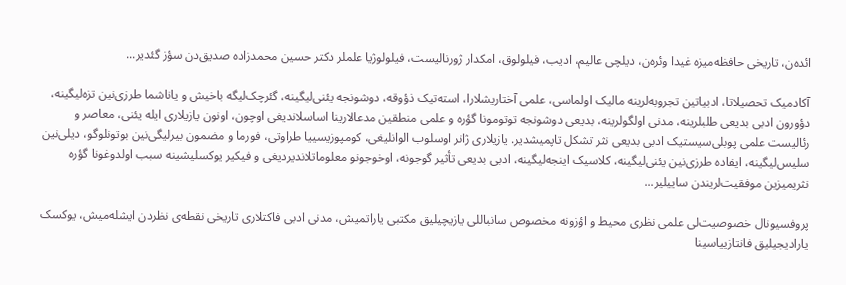ائده‌ن، تاریخی حافظه‌میزه غیدا وئره‌ن، دیلچی عالیم، ادیب، فیلولوق، امکدار ژورنالیست، فیلولوژیا علملر دکتر حسین محمدزاده صدیق‌دن سؤز گئدیر...

آکادمیک تحصیلاتا، ادبیاتین تجروبه‌لرینه مالیک اولماسی، علمی آختاریشلارا، استه‌تیک ذؤوقه، دوشونجه‌ یئنی‌لیگینه، گئرچک‌لیگه باخیش و یاناشما طرزی‌نین تزه‌لیگینه، دؤورون ادبی بدیعی طلبلرینه، مدنی اولگولرینه، بدیعی دوشونجه توتومونا گؤره و علمی منطقین مدعالارینا اساسلاندیغی اوچون، اونون یازیلاری ایله یئنی، معاصر و رئالیست علمی پوبلی‌سیستیک ادبی بدیعی نثر تشکل تاپمیشدیر. یازیلاری ژانر اوسلوب الوانلیغی، کومپوزیسییا طراوتی، فورما و مضمون بیرلیگی‌نین بوتونلوگو، دیلی‌نین سلیس‌لیگینه، ایفاده طرزی‌نین یئنی‌لیگینه، کلاسیک اینجه‌لیگینه، ادبی بدیعی تأثیر گوجونه، اوخوجونو معلوماتلاندیردیغی و فیکیر یوکسلیشینه سبب اولدوغونا گؤره نثریمیزین موفقیت‌لریندن ساییلیر...

پروفسیونال خصوصیت‌لی علمی نظری محیط و اؤزونه مخصوص سانباللی یازیچیلیق مکتبی یاراتمیش، مدنی ادبی فاکتلاری تاریخی نقطه‌ی نظردن ایشله‌میش، یوکسک یارادیجیلیق فانتازییاسینا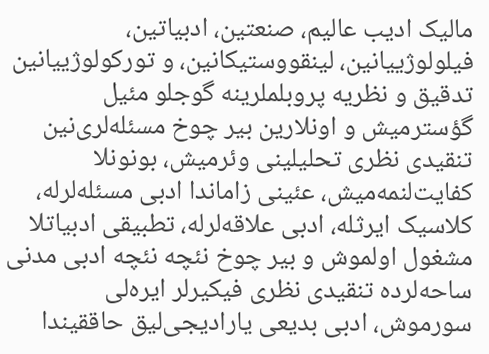مالیک ادیب عالیم، صنعتین، ادبیاتین، فیلولوژییانین، لینقووستیکانین، و تورکولوژییانین تدقیق و نظریه پروبلملرینه گوجلو مئیل گؤسترمیش و اونلارین بیر چوخ مسئله‌لری‌نین تنقیدی نظری تحلیلینی وئرمیش، بونونلا کفایت‌لنمه‌میش، عئینی زاماندا ادبی مسئله‌لرله، کلاسیک ایرثله، ادبی علاقه‌لرله، تطبیقی ادبیاتلا مشغول اولموش و بیر چوخ نئچه نئچه ادبی مدنی ساحه‌لرده تنقیدی نظری فیکیرلر ایره‌لی سورموش، ادبی بدیعی یارادیجی‌‌لیق حاققیندا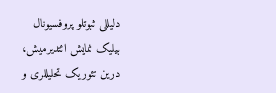دلیللی ثبوتلو پروفسیونال بیلیک نمایش ائتدیرمیش، درین تئوریک تحلیللری و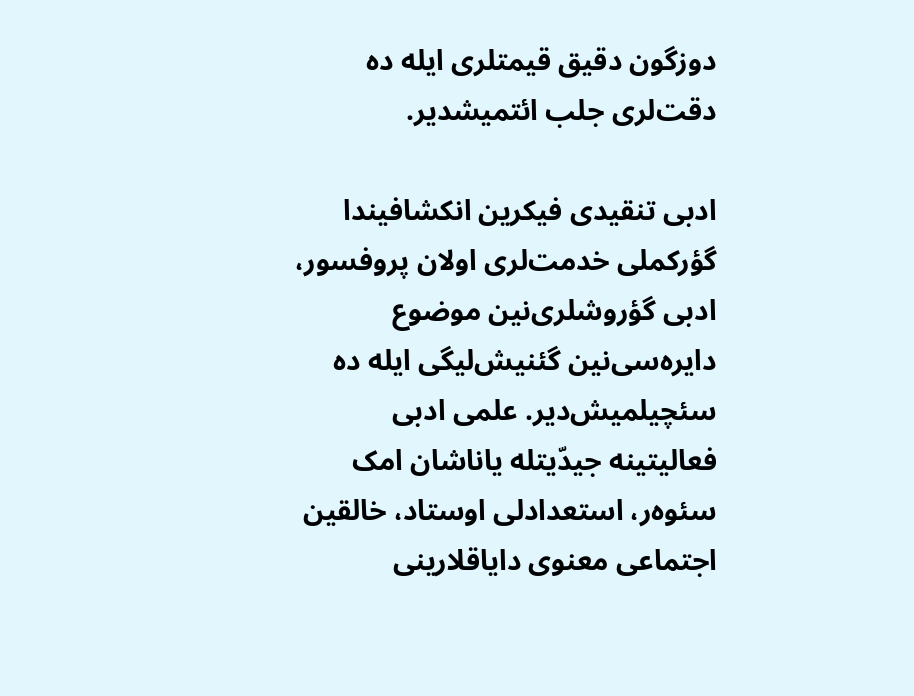دوزگون دقیق قیمتلری ایله ده دقت‌لری جلب ائتمیشدیر.

ادبی تنقیدی فیکرین انکشافیندا گؤرکملی خدمت‌لری اولان پروفسور، ادبی گؤروشلری‌نین موضوع دایره‌سی‌نین گئنیش‌لیگی ایله ده سئچیلمیش‌دیر. علمی ادبی فعالیتینه جیدّیتله یاناشان امک سئوه‌ر، استعدادلی اوستاد، خالقین اجتماعی معنوی دایاقلارینی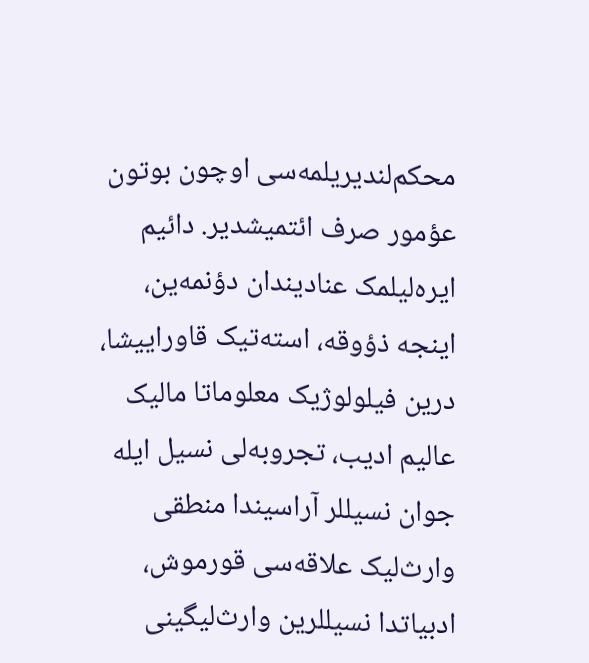محکم‌لندیریلمه‌سی اوچون بوتون عؤمور صرف ائتمیشدیر. دائیم ایره‌لیلمک عنادیندان دؤنمه‌ین، اینجه ذؤوقه، استه‌تیک قاوراییشا، درین فیلولوژیک معلوماتا مالیک عالیم ادیب، تجروبه‌لی نسیل ایله جوان نسیللر آراسیندا منطقی وارث‌لیک علاقه‌سی قورموش، ادبیاتدا نسیللرین وارث‌‌لیگینی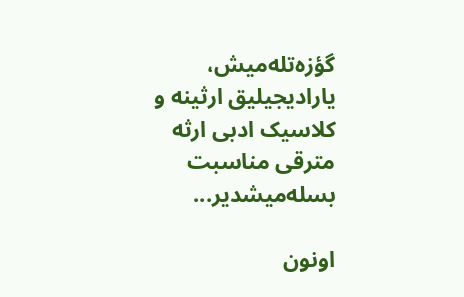گؤزه‌تله‌میش، یارادیجیلیق ارثینه و کلاسیک ادبی ارثه مترقی مناسبت بسله‌میشدیر...

اونون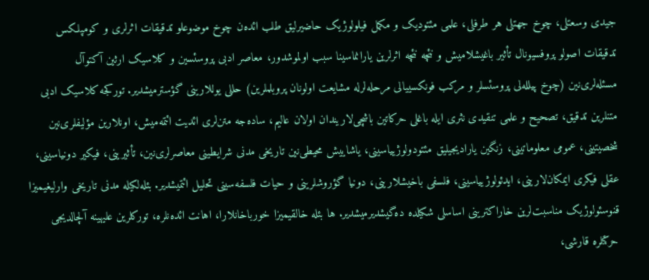جیدی وسعتلی، چوخ جهتلی هر طرفلی، علمی مئتودیک و مکمل فیلولوژیک حاضیرلیق طلب ائده‌ن چوخ موضوعلو تدقیقات اثرلری و کومپلکس تدقیقات اصولو پروفسیونال تأثیر باغیشلامیش و نئچه نئچه اثرلرین یارانماسینا سبب اولموشدور، معاصر ادبی پروسئسین و کلاسیک ارثین آکتوآل مسئله‌لری‌نین (چوخ پیلله‌لی پروسئسلر و مرکب فونکسییالی مرحله‌لرله مشایعت اولونان پروبلملرین) حللی یوللارینی گؤسترمیشدیر. تورکجه کلاسیک ادبی متنلرین تدقیق، تصحیح و علمی تنقیدی نثری ایله باغلی حرکاتین باشچی‌لاریندان اولان عالیم، ساده‌جه متن‌لری ائدیت ائتمه‌میش، اونلارین مؤلیفلری‌نین شخصیتینی، عمومی معلوماتینی، زنگین یارادیجیلیق مئتودولوژییاسینی، یاشاییش محیطی‌نین تاریخی مدنی شرایطینی معاصرلری‌نین، تأثیرینی، فیکیر دونیاسینی، عقلی فیکری ایمکان‌لارینی، ایدئولوژییاسینی، فلسفی باخیشلارینی، دونیا گؤروشلرینی و حیات فلسفه‌سینی تحلیل ائتمیشدیر. بئله‌لکیله مدنی تاریخی وارلیغیمیزا قنوسئولوژیک مناسبت‌لرین خاراکترینی اساسلی شکیلده ده‌گیشدیرمیشدیر. ها بئله خالقیمیزا خورباخانلارا، اهانت ائده‌نلره، تورکلرین علیهینه آلچالدیجی حرکتلره قارشی،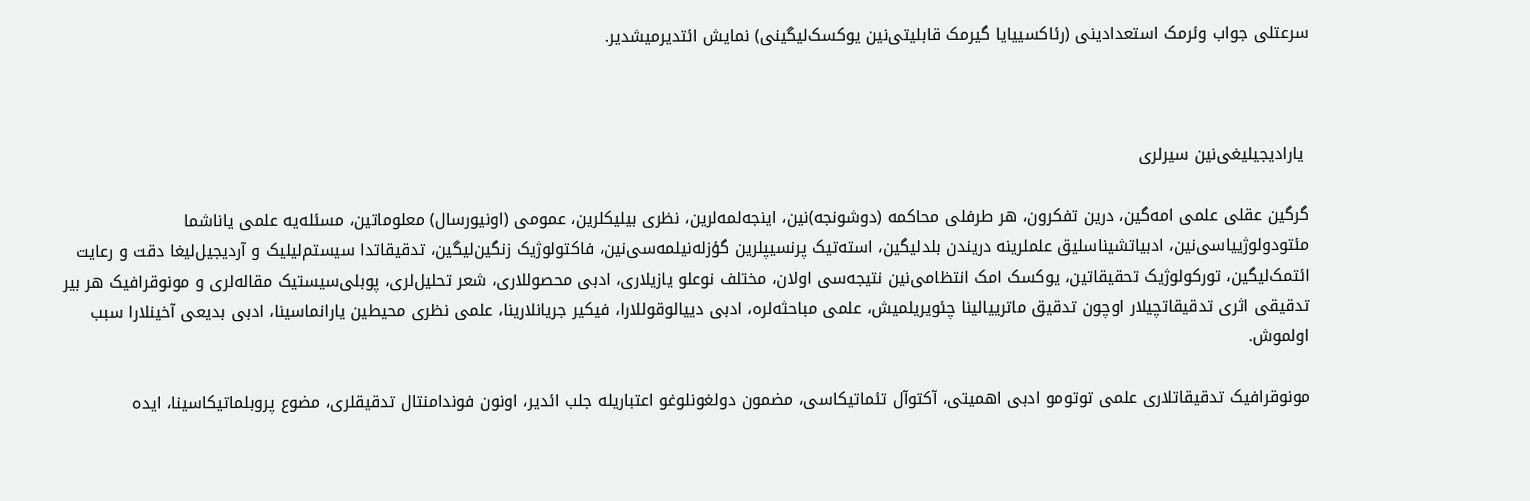سرعتلی جواب وئرمک استعدادینی (رئاکسییایا گیرمک قابلیتی‌نین یوکسک‌لیگینی) نمایش ائتدیرمیشدیر.



 یارادیجیلیغی‌نین سیرلری

گرگین عقلی علمی امه‌گین، درین تفکرون، هر طرفلی محاکمه (دوشونجه)نین، اینجه‌لمه‌لرین، نظری بیلیکلرین، عمومی (اونیورسال) معلوماتین، مسئله‌یه علمی یاناشما مئتودولوژییاسی‌نین، ادبیاتشیناسلیق علملرینه دریندن بلدلیگین، استه‌تیک پرنسیپلرین گؤزله‌نیلمه‌سی‌نین، فاکتولوژیک زنگین‌لیگین، تدقیقاتدا سیستم‌لیلیک و آردیجیل‌لیغا دقت و رعایت ائتمک‌لیگین، تورکولوژیک تحقیقاتین، یوکسک امک انتظامی‌نین نتیجه‌سی اولان، مختلف نوعلو یازیلاری، ادبی محصوللاری، شعر تحلیل‌لری، پوبلی‌سیستیک مقاله‌لری و مونوقرافیک هر بیر تدقیقی اثری تدقیقاتچیلار اوچون تدقیق ماترییالینا چئویریلمیش، علمی مباحثه‌لره، ادبی دییالوقوللارا، فیکیر جریانلارینا، علمی نظری محیطین یارانماسینا، ادبی بدیعی آخینلارا سبب اولموش.

مونوقرافیک تدقیقاتلاری علمی توتومو ادبی اهمیتی، آکتوآل تئماتیکاسی، مضمون دولغونلوغو اعتباریله جلب ائدیر، اونون فوندامنتال تدقیقلری، مضوع پروبلماتیکاسینا، ایده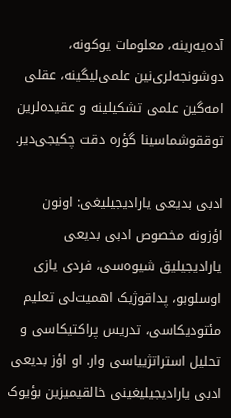آده‌یه‌رینه، معلومات یوکونه، دوشونجه‌لری‌نین علمی‌لیگینه، عقلی امه‌گین علمی تشکیلینه و عقیده‌لرین توققوشماسینا گؤره دقت چکیجی‌دیر.

ادبی بدیعی یارادیجیلیغی: اونون اؤزونه مخصوص ادبی بدیعی یارادیجیلیق شیوه‌سی، فردی یازی اوسلوبو، پداقوژیک اهمیت‌‌لی تعلیم مئتودیکاسی، تدریس پراکتیکاسی و تحلیل استراتژییاسی وار. او اؤز بدیعی ادبی یارادیجیلیغینی خالقیمیزین بؤیوک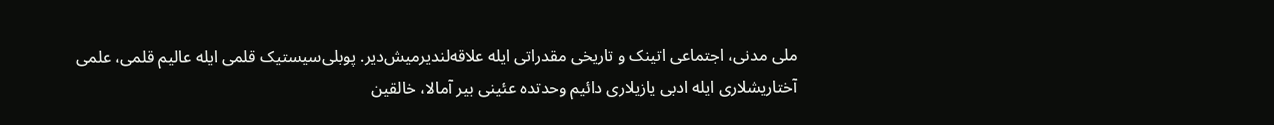ملی مدنی، اجتماعی اتینک و تاریخی مقدراتی ایله علاقه‌لندیرمیش‌دیر. پوبلی‌سیستیک قلمی ایله عالیم قلمی، علمی آختاریشلاری ایله ادبی یازیلاری دائیم وحدتده عئینی بیر آمالا، خالقین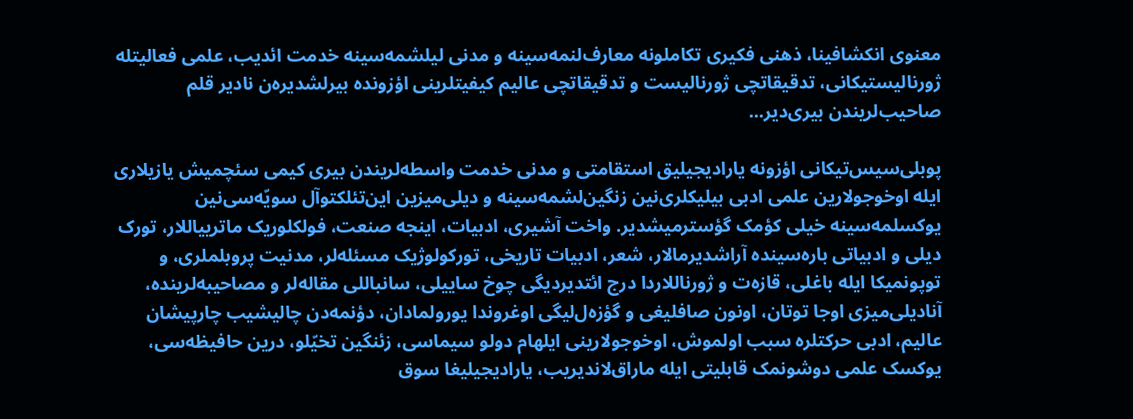معنوی انکشافینا، ذهنی فکیری تکاملونه معارف‌لنمه‌سینه و مدنی لیلشمه‌سینه خدمت ائدیب، علمی فعالیتله ژورنالیستیکانی، تدقیقاتچی ژورنالیست و تدقیقاتچی عالیم کیفیتلرینی اؤزونده بیرلشدیره‌ن نادیر قلم صاحیب‌لریندن بیری‌دیر...

پوبلی‌سیس‌تیکانی اؤزونه یارادیجیلیق استقامتی و مدنی خدمت واسطه‌لریندن بیری کیمی سئچمیش یازیلاری ایله اوخوجولارین علمی ادبی بیلیکلری‌نین زنگین‌لشمه‌سینه و دیلی‌میزین این‌تئلکتوآل سویّه‌سی‌نین یوکسلمه‌سینه خیلی کؤمک گؤسترمیشدیر. واخت آشیری، ادبیات، اینجه صنعت، فولکلوریک ماترییاللار، تورک دیلی و ادبیاتی باره‌سینده آراشدیرمالار، شعر، ادبیات تاریخی، تورکولوژیک مسئله‌لر، مدنیت پروبلملری، و توپونمیکا ایله باغلی، قازه‌ت و ژورناللاردا درج ائتدیردیگی چوخ ساییلی، سانباللی مقاله‌لر و مصاحیبه‌لرینده، آنادیلی‌میزی اوجا توتان، اونون صافلیغی و گؤزه‌ل‌لیگی اوغروندا یورولمادان، دؤنمه‌دن چالیشیب چارپیشان عالیم، ادبی حرکتلره سبب اولموش، اوخوجولارینی ایلهام دولو سیماسی، زئنگین تخیّلو، درین حافیظه‌سی، یوکسک علمی دوشونمک قابلیتی ایله ماراق‌لاندیریب، یارادیجیلیغا سوق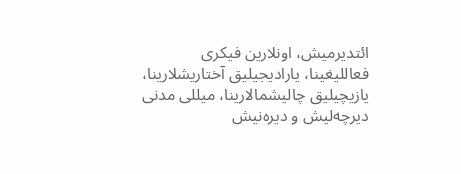ائتدیرمیش، اونلارین فیکری فعاللیغینا، یارادیجیلیق آختاریشلارینا، یازیچیلیق چالیشمالارینا، میللی مدنی دیرچه‌لیش و دیره‌نیش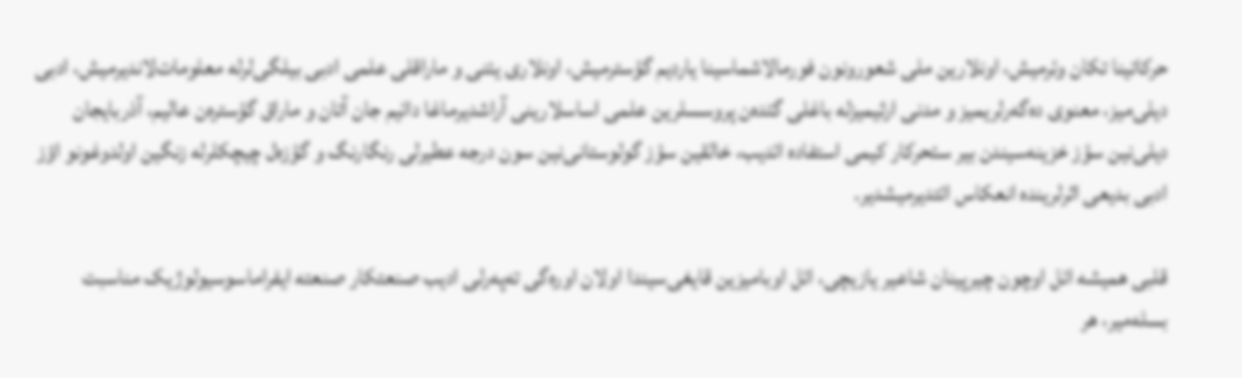حرکاتینا تکان وئرمیش، اونلارین ملی شعورونون فورمالاشماسینا یاردیم گؤسترمیش، اونلاری یئنی و ماراقلی علمی ادبی بیلگی‌لرله معلومات‌لاندیرمیش، ادبی دیلی‌میز، معنوی ده‌گه‌رلریمیز و مدنی ارثیمیزله باغلی گئده‌ن پروسسلرین علمی اساسلارینی آراشدیرماغا دائیم جان آتان و ماراق گؤستره‌ن عالیم، آذربایجان دیلی‌نین سؤز خزینه‌سیندن بیر سئحرکار کیمی استفاده ائدیب، خالقین سؤز گولوستانی‌نین سون درجه عطیرلی رنگارنگ و گؤزه‌ل چیچکلرله زنگین اولدوغونو اؤز ادبی بدیعی اثرلرینده انعکاس ائتدیرمیشدیر.

قلبی همیشه ائل اوچون چیرپینان شاعیر یازیچی، ائل اوبامیزین قایغی‌سیندا اولان اوره‌گی ته‌په‌رلی ادیب صنعتکار صنعته ایفراماسوسیولوژیک مناسبت بسله‌میر، هر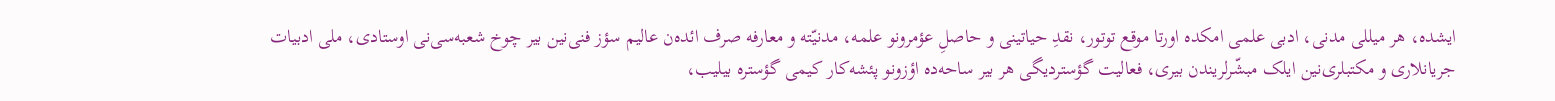ایشده، هر میللی مدنی، ادبی علمی امکده اورتا موقع توتور، نقدِ حیاتینی و حاصلِ عؤمرونو علمه، مدنیّته و معارفه صرف ائده‌ن عالیم سؤز فنی‌‌نین بیر چوخ شعبه‌سی‌نی اوستادی، ملی ادبیات جریانلاری و مکتبلری‌نین ایلک مبشّرلریندن بیری، فعالیت گؤستردیگی هر بیر ساحه‌ده اؤزونو پئشه‌کار کیمی گؤستره بیلیب،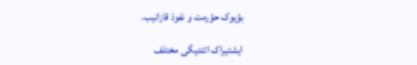بؤیوک حؤرمت و نفوذ قازانیب.

ایشتیراک ائتدیگی مختلف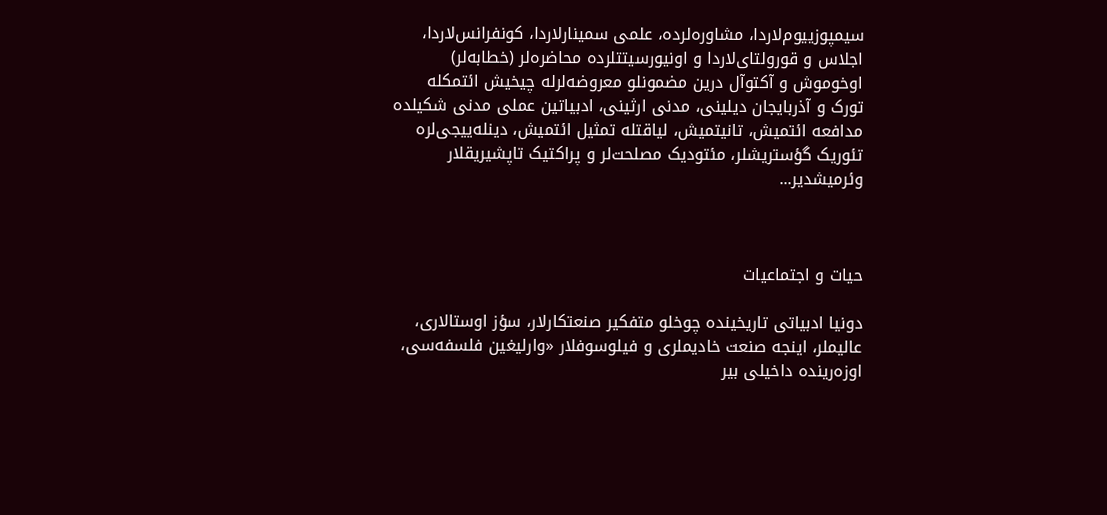سیمپوزییوم‌لاردا، مشاوره‌لرده، علمی سمینارلاردا، کونفرانس‌لاردا، اجلاس و قورولتای‌لاردا و اونیورسیتتلرده محاضره‌لر (خطابه‌لر) اوخوموش و آکتوآل درین مضمونلو معروضه‌لرله چیخیش ائتمکله تورک و آذربایجان دیلینی، مدنی ارثینی، ادبیاتین عملی مدنی شکیلده مدافعه ائتمیش، تانیتمیش، لیاقتله تمثیل ائتمیش، دینله‌ییجی‌لره تئوریک گؤستریشلر، مئتودیک مصلحت‌لر و پراکتیک تاپشیریقلار وئرمیشدیر...



حیات و اجتماعیات

دونیا ادبیاتی تاریخینده چوخلو متفکیر صنعتکارلار، سؤز اوستالاری، عالیملر، اینجه‌ صنعت خادیملری و فیلوسوفلار «وارلیغین فلسفه‌سی، اوزه‌رینده داخیلی بیر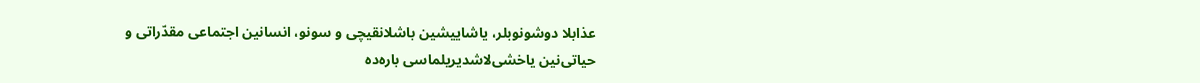عذابلا دوشونوبلر، یاشاییشین باشلانقیچی و سونو، انسانین اجتماعی مقدّراتی و حیاتی‌نین یاخشی‌لاشدیریلماسی باره‌ده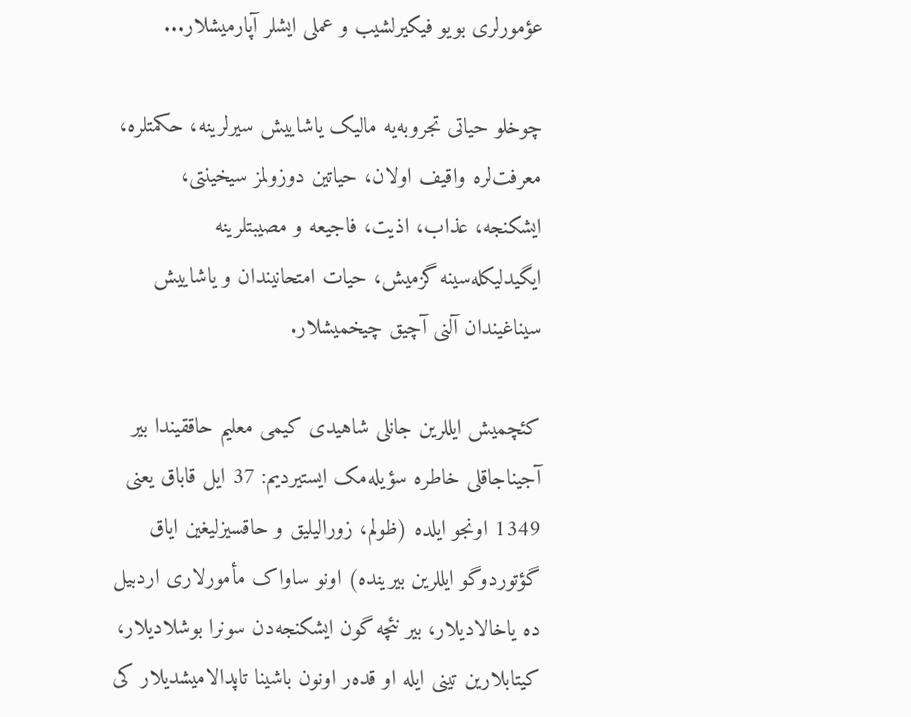عؤمورلری بویو فیکیرلشیب و عملی ایشلر آپارمیشلار...

چوخلو حیاتی تجروبه‌یه مالیک یاشاییش سیرلرینه، حکمتلره، معرفت‌لره واقیف اولان، حیاتین دوزولمز سیخینتی، ایشکنجه، عذاب، اذیت، فاجیعه و مصیبتلرینه ایگیدلیکله‌سینه گزمیش، حیات امتحانیندان و یاشاییش سیناغیندان آلنی آچیق چیخمیشلار.

کئچمیش ایللرین جانلی شاهیدی کیمی معلیم حاققیندا بیر آجیناجاقلی خاطره سؤیله‌مک ایستیردیم: 37 ایل قاباق یعنی 1349 اونجو ایلده (ظولم، زورالیلیق و حاقسیزلیغین ایاق گؤتوردوگو ایللرین بیرینده) اونو ساواک مأمورلاری اردبیل ده یاخالادیلار، بیر نئچه گون ایشکنجه‌دن سونرا بوشلادیلار، کیتابلارین تینی ایله او قده‌ر اونون باشینا تاپدالامیشدیلار کی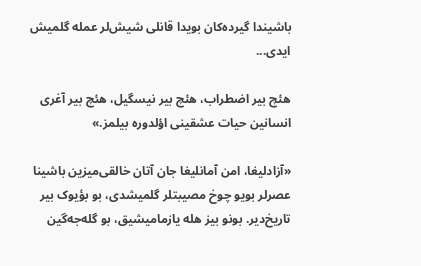باشیندا گیرده‌کان بویدا قانلی شیش‌لر عمله گلمیش ایدی...

هئچ بیر اضطراب، هئچ بیر نیسگیل، هئچ بیر آغری انسانین حیات عشقینی اؤلدوره بیلمز.»

«آزادلیغا، امن آمانلیغا جان آتان خالقی‌میزین باشینا عصرلر بویو چوخ مصیبتلر گلمیشدی، بو بؤیوک بیر تاریخ‌دیر. بونو بیز هله یازمامیشیق، بو گله‌جه‌گین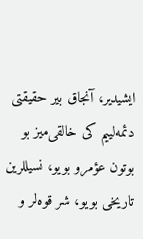ایشیدیر، آنجاق بیر حقیقتی دئمه‌لییم کی خالقی‌میز بو بوتون عؤمرو بویو، نسیللرین تاریخی بویو، شر قوه‌لر و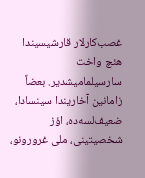غصب‌کارلار قارشیسیندا هئچ واخت سارسیلمامیشدیر. بعضاً زامانین آخاریندا سینسادا، ضعیف‌لسه‌ده، اؤز شخصیتینی، ملی غرورونو،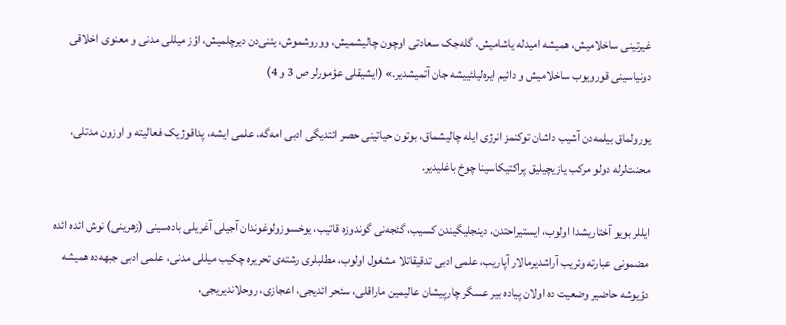غیرتینی ساخلامیش، همیشه امیدله یاشامیش، گله‌جک سعادتی اوچون چالیشمیش، ووروشموش، یئنی‌دن دیرچلمیش، اؤز میللی مدنی و معنوی اخلاقی دونیاسینی قورویوب ساخلامیش و دائیم ایره‌لیلئییشه جان آتمیشدیر.» (ایشیقلی عؤمورلر ص 3 و 4)

یورولماق بیلمه‌دن آشیب داشان توکنمز انرژی ایله چالیشماق، بوتون حیاتینی حصر ائتدیگی ادبی امه‌گه، علمی ایشه، پداقوژیک فعالیته و اوزون مدتلی، محنت‌لرله دولو مرکب یازیچیلیق پراکتیکاسینا چوخ باغلیدیر.

ایللر بویو آختاریشدا اولوب، ایستیراحتدن، دینجلیگیندن کسیب، گئجه‌نی گوندوزه قاتیب، یوخسوزولوغوندان آجیلی آغریلی باده‌سینی (زهرینی) نوش ائده ائده مضمونی عبارته وئریب آراشدیرمالار آپاریب، علمی ادبی تدقیقاتلا مشغول اولوب، مطلبلری رشته‌ی تحریره چکیب میللی مدنی، علمی ادبی جبهه‌ده همیشه دؤیوشه حاضیر وضعیت ده اولان پیاده بیر عسگر چارپیشان عالیمین ماراقلی، سئحر ائدیجی، اعجازی، روحلاندیریجی،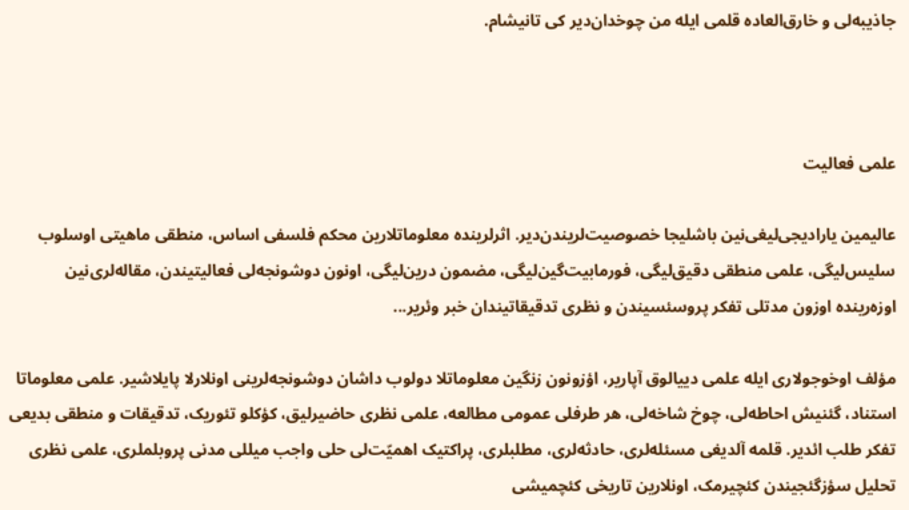جاذیبه‌لی و خارق‌العاده قلمی ایله من چوخدان‌دیر کی تانیشام.



علمی فعالیت

عالیمین یارادیجی‌لیغی‌نین باشلیجا خصوصیت‌لریندن‌دیر. اثرلرینده معلوماتلارین محکم فلسفی اساس، منطقی ماهیتی اوسلوب سلیس‌لیگی، علمی منطقی دقیق‌لیگی، فورمابیت‌گین‌لیگی، مضمون درین‌‌لیگی، اونون دوشونجه‌لی فعالیتیندن، مقاله‌لری‌نین اوزه‌رینده اوزون مدتلی تفکر پروسئسیندن و نظری تدقیقاتیندان خبر وئریر...

مؤلف اوخوجولاری ایله علمی دییالوق آپاریر، اؤزونون زنگین معلوماتلا دولوب داشان دوشونجه‌لرینی اونلارلا پایلاشیر. علمی معلوماتا استناد، گئنیش احاطه‌لی، چوخ شاخه‌لی، هر طرفلی عمومی مطالعه، علمی نظری حاضیرلیق، کؤکلو تئوریک، تدقیقات و منطقی بدیعی تفکر طلب ائدیر. قلمه آلدیغی مسئله‌لری، حادثه‌لری، مطلبلری، پراکتیک اهمیّت‌لی حلی واجب میللی مدنی پروبلملری، علمی نظری تحلیل سؤزگئجیندن کئچیرمک، اونلارین تاریخی کئچمیشی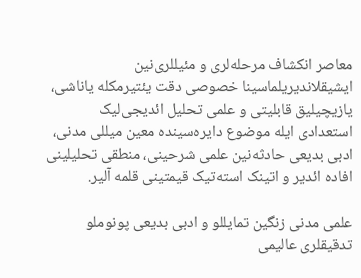معاصر انکشاف مرحله‌لری و مئیللری‌نین ایشیقلاندیریلماسینا خصوصی دقت یئتیرمکله یاناشی، یازیچیلیق قابلیتی و علمی تحلیل ائدیجی‌لیک استعدادی ایله موضوع دایره‌سینده معین میللی مدنی، ادبی بدیعی حادثه‌نین علمی شرحینی، منطقی تحلیلینی افاده ائدیر و اتینک استه‌تیک قیمتینی قلمه آلیر.

علمی مدنی زنگین تمایللو و ادبی بدیعی پونوملو تدقیقلری عالیمی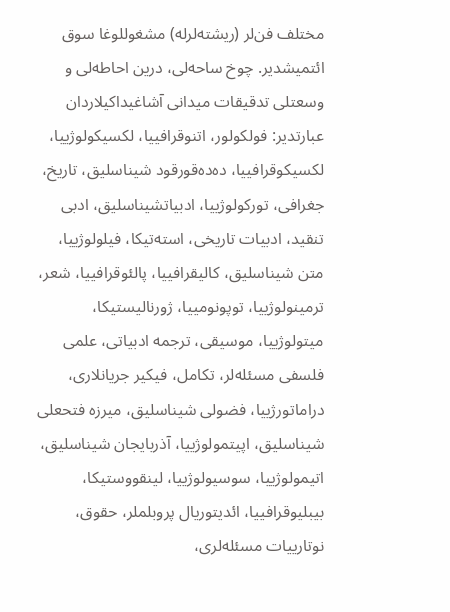مختلف فن‌لر (ریشته‌لرله) مشغوللوغا سوق ائتمیشدیر. چوخ ساحه‌لی، درین احاطه‌لی و وسعتلی تدقیقات میدانی آشاغیداکیلاردان عبارتدیر: فولکولور، اتنوقرافییا، لکسیکولوژییا، لکسیکوقرافییا، ده‌ده‌قورقود شیناسلیق، تاریخ، جغرافی، تورکولوژییا، ادبیاتشیناسلیق، ادبی تنقید، ادبیات تاریخی، استه‌تیکا، فیلولوژییا، متن شیناسلیق، کالیقرافییا، پالئوقرافییا، شعر، ترمینولوژییا، توپونومییا، ژورنالیستیکا، میتولوژییا، موسیقی، ترجمه ادبیاتی، علمی فلسفی مسئله‌لر، تکامل، فیکیر جریانلاری، دراماتورژییا، فضولی شیناسلیق، میرزه فتحعلی شیناسلیق، اپیتمولوژییا، آذربایجان شیناسلیق، اتیمولوژییا، سوسیولوژییا، لینقووستیکا، بیبلیوقرافییا، ائدیتوریال پروبلملر، حقوق، نوتارییات مسئله‌لری،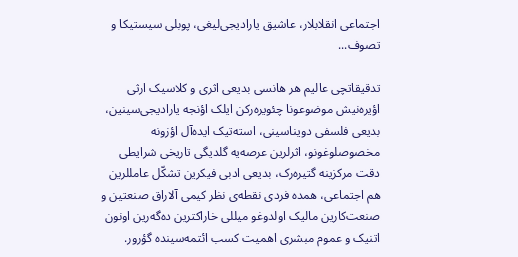اجتماعی انقلابلار، عاشیق یارادیجی‌لیغی، پوبلی سیستیکا و تصوف...

تدقیقاتچی عالیم هر هانسی بدیعی اثری و کلاسیک ارثی اؤیره‌نیش موضوعونا چئویره‌رکن ایلک اؤنجه یارادیجی‌سینین، بدیعی فلسفی دویناسینی، استه‌تیک ایده‌آل اؤزونه مخصوصلوغونو، اثرلرین عرصه‌یه گلدیگی تاریخی شرایطی دقت مرکزینه گتیره‌رک، بدیعی ادبی فیکرین تشکّل عامللرین هم اجتماعی، همده فردی نقطه‌ی نظر کیمی آلاراق صنعتین و صنعت‌کارین مالیک اولدوغو میللی خاراکترین ده‌گه‌رین اونون اتنیک و عموم مبشری اهمیت کسب ائتمه‌سینده گؤرور.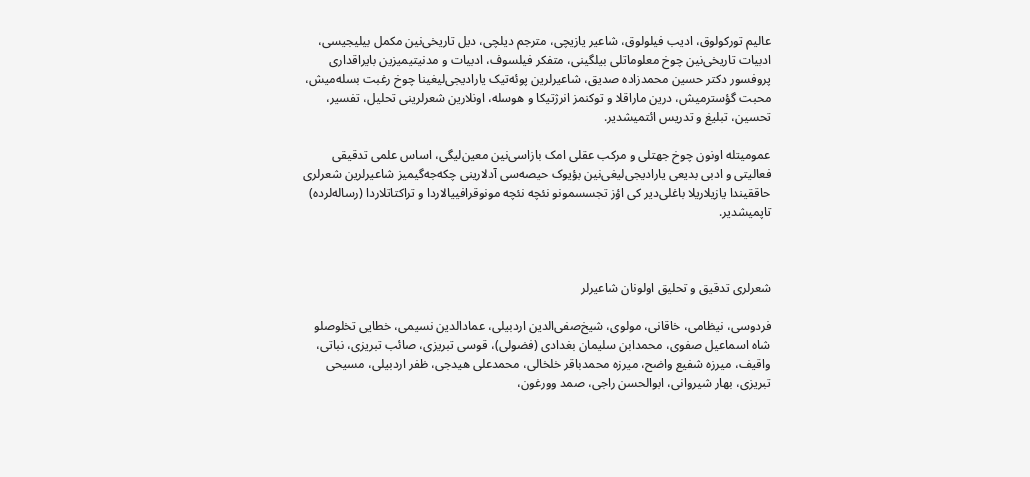عالیم تورکولوق، ادیب فیلولوق، شاعیر یازیچی، مترجم دیلچی، دیل تاریخی‌نین مکمل بیلیجیسی، ادبیات تاریخی‌نین چوخ معلوماتلی بیلگینی، متفکر فیلسوف، ادبیات و مدنیتیمیزین بایراقداری پروفسور دکتر حسین محمدزاده‌ صدیق، شاعیرلرین پوئه‌تیک یارادیجی‌لیغینا چوخ رغبت بسله‌میش، محبت گؤسترمیش، درین ماراقلا و توکنمز انرژتیکا و هوسله، اونلارین شعرلرینی تحلیل، تفسیر، تحسین، تبلیغ و تدریس ائتمیشدیر.

عمومیتله اونون چوخ جهتلی و مرکب عقلی امک بازاسی‌نین معین‌لیگی، اساس علمی تدقیقی فعالیتی و ادبی بدیعی یارادیجی‌لیغی‌نین بؤیوک حیصه‌سی آدلارینی چکه‌جه‌گیمیز شاعیرلرین شعرلری حاققیندا یازیلاریلا باغلی‌دیر کی اؤز تجسسمونو نئچه نئچه مونوقرافییالاردا و تراکتاتلاردا (رساله‌لرده) تاپمیشدیر.



شعرلری تدقیق و تحلیق اولونان شاعیرلر

فردوسی، نیظامی، خاقانی، مولوی، شیخ‌صفی‌الدین اردبیلی، عمادالدین نسیمی، خطایی تخلوصلو شاه اسماعیل صفوی، محمدابن سلیمان بغدادی (فضولی)، قوسی تبریزی، صائب تبریزی، نباتی، واقیف، میرزه شفیع واضح، میرزه محمدباقر خلخالی، محمدعلی هیدجی، ظفر اردبیلی، مسیحی تبریزی، بهار شیروانی، ابوالحسن راجی، صمد وورغون،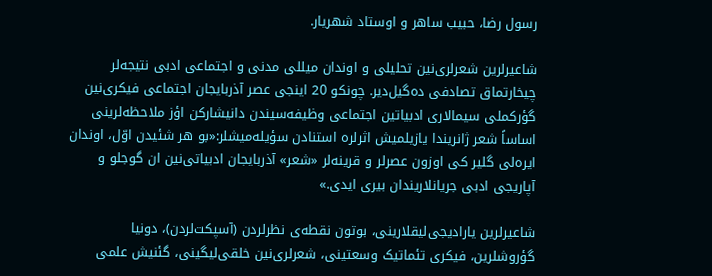رسول رضا، حبیب ساهر و اوستاد شهریار.

شاعیرلرین شعرلری‌نین تحلیلی و اوندان میللی مدنی و اجتماعی ادبی نتیجه‌لر چیخارتماق تصادفی ده‌گیل‌دیر. چونکو 20 اینجی عصر آذربایجان اجتماعی فیکری‌نین گؤرکملی سیمالاری ادبیاتین اجتماعی وظیفه‌سیندن دانیشارکن اؤز ملاحظه‌لرینی اساساً شعر ژانریندا یازیلمیش اثرلره استنادن سؤیله‌میشلر:«بو هر شئیدن اوّل، اوندان ایره‌لی گلیر کی اوزون عصرلر و قرینه‌لر «شعر» آذربایجان ادبیاتی‌نین ان گوجلو و آپاریجی ادبی جریانلاریندان بیری ایدی.»

شاعیرلرین یارادیجی‌لیقلارینی، بوتون نقطه‌ی نظرلردن (آسپکت‌لردن)، دونیا گؤروشلرین، فیکری تئماتیک وسعتینی، شعرلری‌نین خلقی‌لیگینی، گئنیش علمی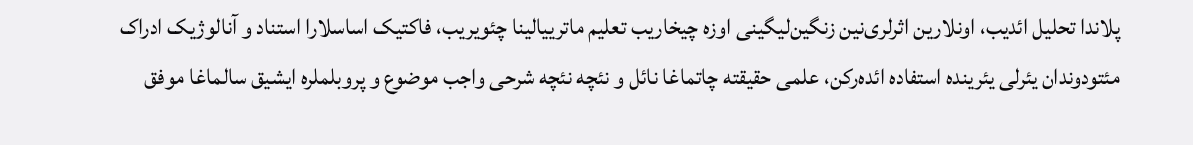پلاندا تحلیل ائدیب، اونلارین اثرلری‌نین زنگین‌لیگینی اوزه چیخاریب تعلیم ماترییالینا چئویریب، فاکتیک اساسلارا استناد و آنالوژیک ادراک مئتودوندان یئرلی یئرینده استفاده ائده‌رکن، علمی حقیقته چاتماغا نائل و نئچه نئچه شرحی واجب موضوع و پروبلملره ایشیق سالماغا موفق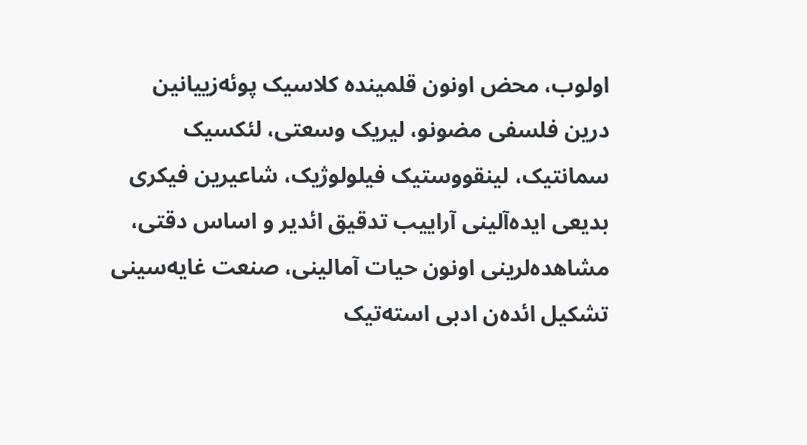اولوب، محض اونون قلمینده کلاسیک پوئه‌زییانین درین فلسفی مضونو، لیریک وسعتی، لئکسیک سمانتیک، لینقووستیک فیلولوژیک، شاعیرین فیکری بدیعی ایده‌آلینی آراییب تدقیق ائدیر و اساس دقتی، مشاهده‌لرینی اونون حیات آمالینی، صنعت غایه‌سینی تشکیل ائده‌ن ادبی استه‌تیک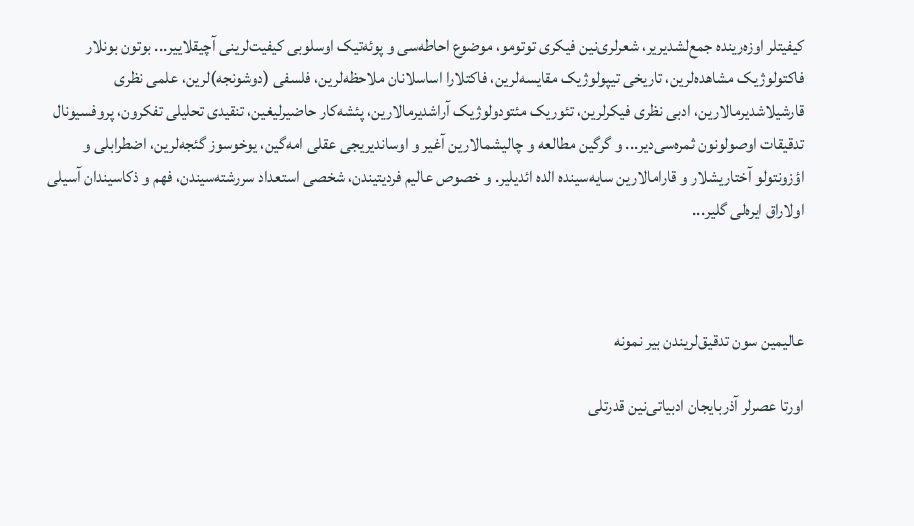کیفیتلر اوزه‌رینده جمع‌لشدیریر، شعرلری‌نین فیکری توتومو، موضوع احاطه‌سی و پوئه‌تیک اوسلوبی کیفیت‌لرینی آچیقلاییر... بوتون بونلار فاکتولوژیک مشاهده‌لرین، تاریخی تیپولوژیک مقایسه‌لرین، فاکتلارا اساسلانان ملاحظه‌لرین، فلسفی (دوشونجه)لرین، علمی نظری قارشیلاشدیرمالارین، ادبی نظری فیکرلرین، تئوریک مئتودولوژیک آراشدیرمالارین، پئشه‌کار حاضیرلیغین، تنقیدی تحلیلی تفکرون، پروفسیونال تدقیقات اوصولونون ثمره‌سی‌دیر... و گرگین مطالعه و چالیشمالارین آغیر و اوساندیریجی عقلی امه‌گین، یوخوسوز گئجه‌لرین، اضطرابلی و اؤزونتولو آختاریشلار و قارامالارین سایه‌سینده الده ائدیلیر. و خصوص عالیم فردیتیندن، شخصی استعداد سررشته‌سیندن، فهم و ذکاسیندان آسیلی اولاراق ایره‌لی گلیر...



عالیمین سون تدقیق‌لریندن بیر نمونه

اورتا عصرلر آذربایجان ادبیاتی‌نین قدرتلی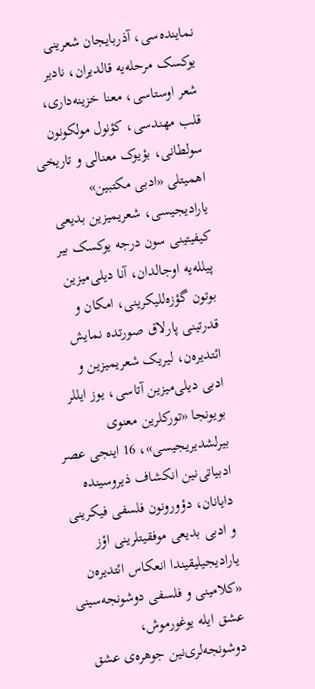نماینده‌سی، آذربایجان شعرینی یوکسک مرحله‌یه قالدیران، نادیر شعر اوستاسی، معنا خزینه‌داری، قلب مهندسی، کؤنول مولکونون سولطانی، بؤیوک معنالی و تاریخی اهمیتلی «ادبی مکتبین» یارادیجیسی، شعریمیزین بدیعی کیفیتینی سون درجه یوکسک بیر پیلله‌یه اوجالدان، آنا دیلی‌میزین بوتون گؤزه‌للیکرینی، امکان و قدرتینی پارلاق صورتده نمایش ائتدیره‌ن، لیریک شعریمیزین و ادبی دیلی‌میزین آتاسی، یوز ایللر بویونجا «تورکلرین معنوی بیرلشدیریجیسی»، 16 اینجی عصر ادبیاتی‌نین انکشاف ذیروسینده دایانان، دؤورونون فلسفی فیکرینی و ادبی بدیعی موفقیتلرینی اؤز یارادیجیلیقیندا انعکاس ائتدیره‌ن «کلامینی و فلسفی دوشونجه‌سینی عشق ایله یوغورموش، دوشونجه‌لری‌نین جوهره‌ی عشق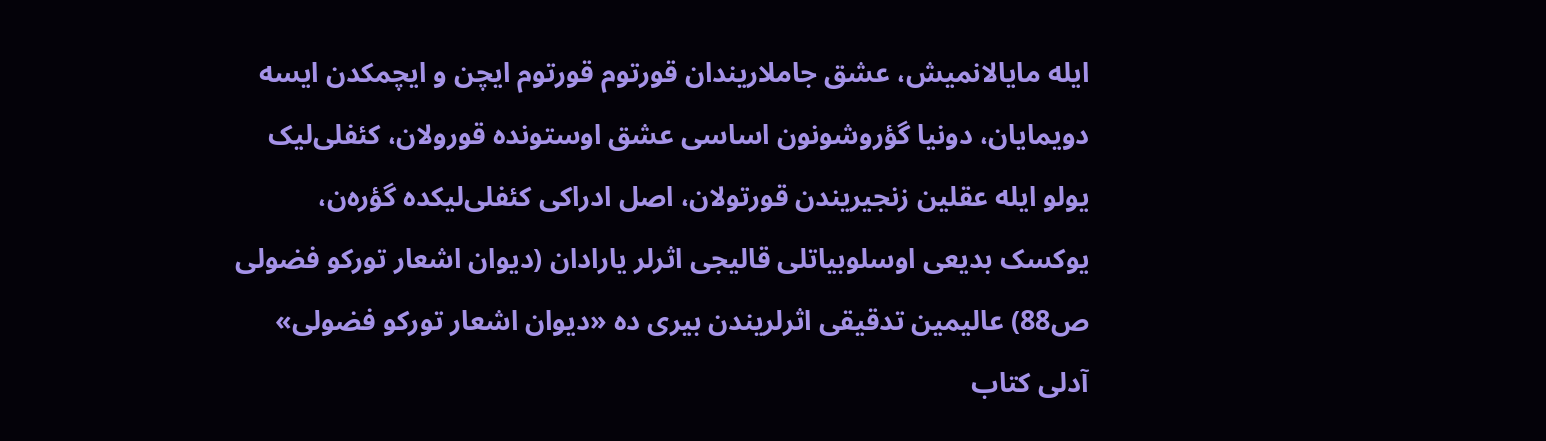ایله مایالانمیش، عشق جاملاریندان قورتوم قورتوم ایچن و ایچمکدن ایسه دویمایان، دونیا گؤروشونون اساسی عشق اوستونده قورولان، کئفلی‌لیک یولو ایله عقلین زنجیریندن قورتولان، اصل ادراکی کئفلی‌لیکده گؤره‌ن، یوکسک بدیعی اوسلوبیاتلی قالیجی اثرلر یارادان (دیوان اشعار تورکو فضولی ص88) عالیمین تدقیقی اثرلریندن بیری ده «دیوان اشعار تورکو فضولی» آدلی کتاب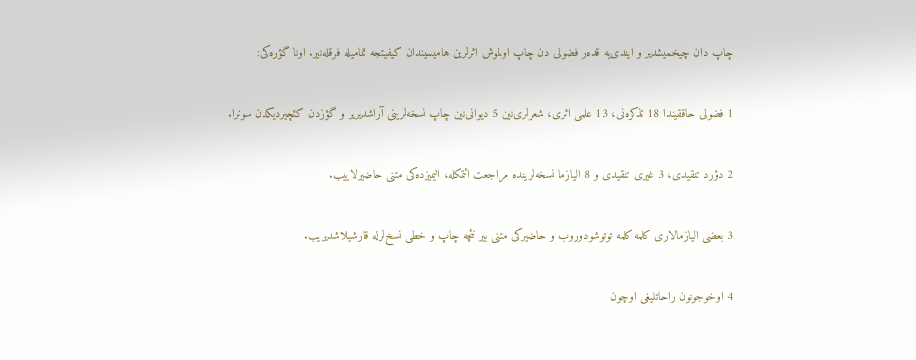چاپ دان چیخمیشدیر و ایندی‌یه قده‌ر فضولی دن چاپ اولموش اثرلرین هامیسیندان کیفیتجه تمامیله فرقله‌نیر. اونا گؤره‌کی:

1 فضولی حاققیندا 18 تذکره‌نی، 13 علمی اثری، شعرلری‌نین 5 دیوانی‌نین چاپ نسخه‌لرینی آراشدیریر و گؤزدن کئچیردیکدن سونرا.

2 دؤرد تنقیدی، 3 غیری تنقیدی و 8 الیازما نسخه‌لرینده مراجعت ائتمکله، الیمیزده‌کی متنی حاضیرلاییب.

3 بعضی الیازمالاری کلمه کلمه توتوشودوروب و حاضیرکی متنی بیر نئچه چاپ و خطی نسخ‌لرله قارشیلاشدیریب.

4 اوخوجونون راحاتلیغی اوچون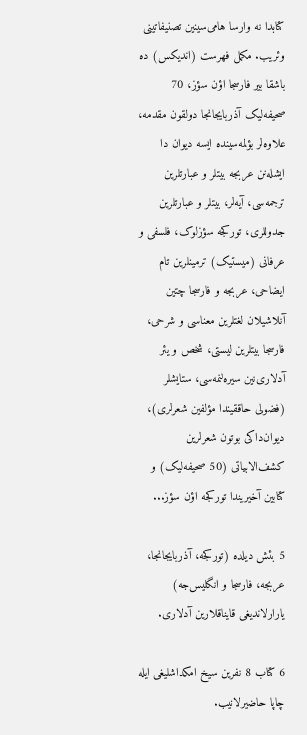کتابدا نه وارسا هامی‌سینین تصنیفاتینی وئریب. مکمل فهرست (اندیکس) ده باشقا بیر فارسجا اؤن سؤز، 70 صحیفه‌لیک آذربایجانجا دولقون مقدمه، علاوه‌لر بؤلمه‌سینده ایسه دیوان دا ایشله‌نن عربجه بیتلر و عبارتلرین ترجمه‌سی، آیه‌لر، بیتلر و عبارتلرین جدوللری، تورکجه سؤزلوک، فلسفی و عرفانی (میستیک) ترمینلرین تام ایضاحی، عربجه و فارسجا چتین آنلاشیلان لغتلرین معناسی و شرحی، فارسجا بیتلرین لیستی، شخص و یئر آدلاری‌‌نین سیره‌لنمه‌سی، ستایشلر (فضولی حاققیندا مؤلفین شعرلری)، دیوان‌داکی بوتون شعرلرین کشف‌الابیاتی (50 صحیفه‌لیک) و کتابین آخیریندا تورکجه اؤن سؤز...

5 بئش دیلده (تورکجه، آذربایجانجا، عربجه، فارسجا و انگلیس‌جه) یارارلاندیغی قایناقلارین آدلاری.

6 کتاب 8 نفرین سیخ امکداشلیغی ایله چاپا حاضیرلانیب.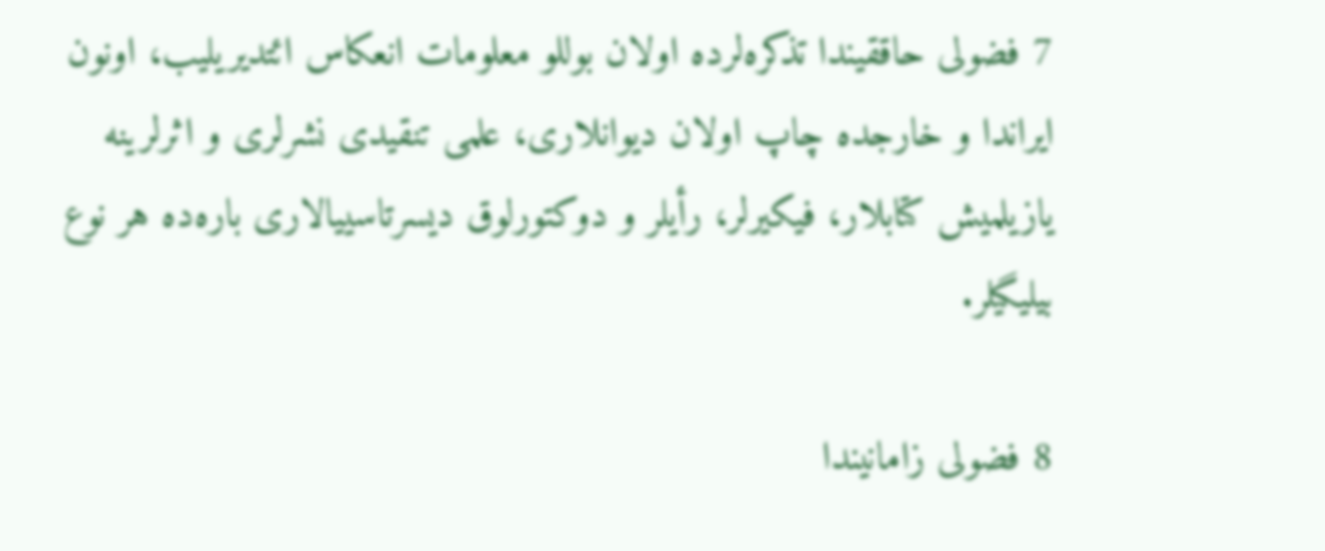7 فضولی حاققیندا تذکره‌لرده اولان بوللو معلومات انعکاس ائتدیریلیب، اونون ایراندا و خارجده چاپ اولان دیوانلاری، علمی تنقیدی نشرلری و اثرلرینه یازیلمیش کتابلار، فیکیرلر، رأیلر و دوکتورلوق دیسرتاسییالاری باره‌ده هر نوع بیلیگیلر.

8 فضولی زامانیندا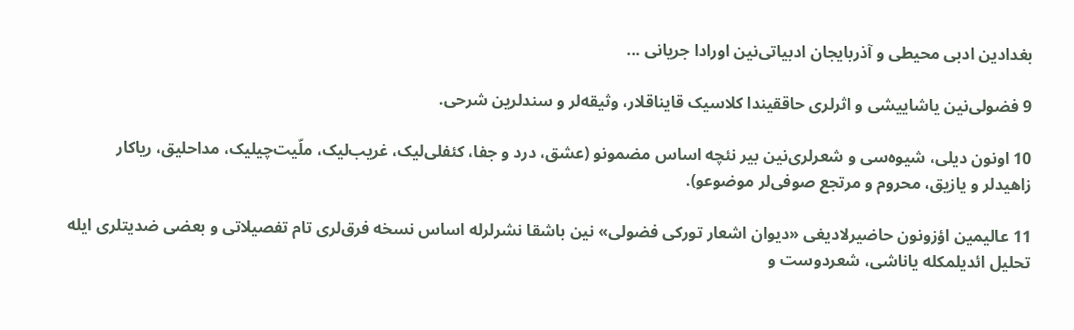بغدادین ادبی محیطی و آذربایجان ادبیاتی‌نین اورادا جریانی ...

9 فضولی‌نین یاشاییشی و اثرلری حاققیندا کلاسیک قایناقلار، وثیقه‌لر و سندلرین شرحی.

10 اونون دیلی، شیوه‌سی و شعرلری‌نین بیر نئچه اساس مضمونو (عشق، درد و جفا، کئفلی‌لیک، غریب‌لیک، ملّیت‌چیلیک، مداحلیق، ریاکار زاهیدلر و یازیق، محروم و مرتجع صوفی‌لر موضوعو).

11 عالیمین اؤزونون حاضیرلادیغی «دیوان اشعار تورکی فضولی» نین باشقا نشرلرله اساس نسخه فرق‌لری تام تفصیلاتی و بعضی ضدیتلری ایله تحلیل ائدیلمکله یاناشی، شعردوست و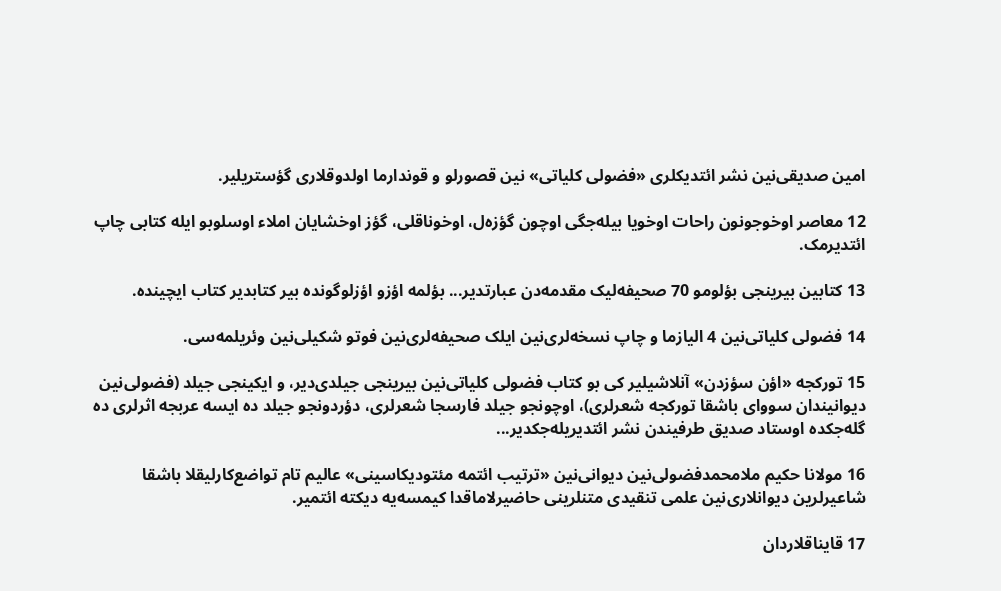امین صدیقی‌نین نشر ائتدیکلری «فضولی کلیاتی» نین قصورلو و قوندارما اولدوقلاری گؤستریلیر.

12 معاصر اوخوجونون راحات اوخویا بیله‌جگی اوچون گؤزه‌ل، اوخوناقلی، گؤز اوخشایان املاء اوسلوبو ایله کتابی چاپ ائتدیرمک.

13 کتابین بیرینجی بؤلومو 70 صحیفه‌لیک مقدمه‌دن عبارتدیر... بؤلمه‌ اؤزو اؤزلوگونده بیر کتابدیر کتاب ایچینده.

14 فضولی کلیاتی‌نین 4 الیازما و چاپ نسخه‌لری‌نین ایلک صحیفه‌لری‌نین فوتو شکیلی‌نین وئریلمه‌سی.

15 تورکجه «اؤن سؤزدن» آنلاشیلیر کی بو کتاب فضولی کلیاتی‌نین بیرینجی جیلدی‌دیر، و ایکینجی جیلد (فضولی‌نین دیوانیندان سووای باشقا تورکجه شعرلری)، اوچونجو جیلد فارسجا شعرلری، دؤردونجو جیلد ده ایسه عربجه اثرلری ده گله‌جکده اوستاد صدیق طرفیندن نشر ائتدیریله‌جکدیر...

16 مولانا حکیم ملامحمدفضولی‌نین دیوانی‌نین «ترتیب ائتمه مئتودیکاسینی» عالیم تام تواضع‌کارلیقلا باشقا شاعیرلرین دیوانلاری‌نین علمی تنقیدی متنلرینی حاضیرلاماقدا کیمسه‌یه دیکته‌ ائتمیر.

17 قایناقلاردان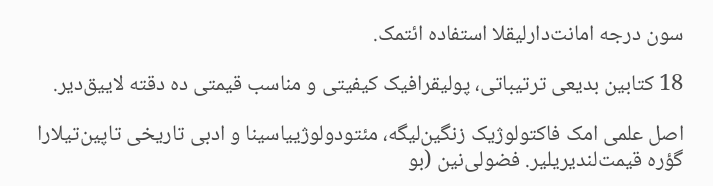سون درجه امانت‌دارلیقلا استفاده ائتمک.

18 کتابین بدیعی ترتیباتی، پولیقرافیک کیفیتی و مناسب قیمتی ده دقته لاییق‌دیر.

اصل علمی امک فاکتولوژیک زنگین‌لیگه، مئتودولوژییاسینا و ادبی تاریخی تاپین‌تیلارا گؤره قیمت‌لندیریلیر. فضولی‌نین (بو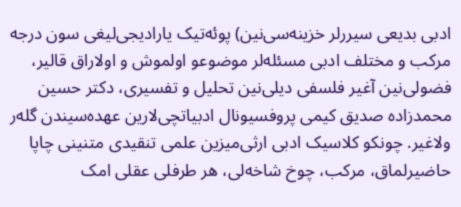ادبی بدیعی سیررلر خزینه‌سی‌نین) پوئه‌تیک یارادیجی‌لیغی سون درجه مرکب و مختلف ادبی مسئله‌لر موضوعو اولموش و اولاراق قالیر، فضولی‌نین آغیر فلسفی دیلی‌نین تحلیل و تفسیری، دکتر حسین محمدزاده صدیق کیمی پروفسیونال ادبیاتچی‌لارین عهده‌سیندن گله‌ر ولاغیر. چونکو کلاسیک ادبی ارثی‌میزین علمی تنقیدی متنینی چاپا حاضیرلماق، مرکب، چوخ شاخه‌لی، هر طرفلی عقلی امک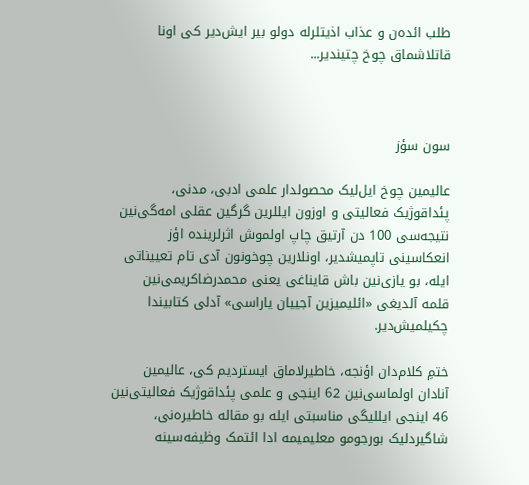طلب ائده‌ن و عذاب اذیتلرله دولو بیر ایش‌دیر کی اونا قاتلاشماق چوخ چتیندیر...



سون سؤز

عالیمین چوخ ایل‌لیک محصولدار علمی ادبی، مدنی، پئداقوژیک فعالیتی و اوزون ایللرین گرگین عقلی امه‌گی‌نین نتیجه‌سی 100 دن آرتیق چاپ اولموش اثرلرینده اؤز انعکاسینی تاپمیشدیر، اونلارین چوخونون آدی تام تعییناتی ایله، بو یازی‌نین باش قایناغی یعنی محمدرضاکریمی‌نین قلمه آلدیغی «ائلیمیزین آجییان یاراسی» آدلی کتابیندا چکیلمیش‌دیر.

ختمِ کلام‌دان اؤنجه، خاطیرلاماق ایستردیم کی، عالیمین آنادان اولماسی‌نین 62 اینجی و علمی پئداقوژیک فعالیتی‌نین 46 اینجی ایللیگی مناسبتی ایله بو مقاله خاطیره‌نی، شاگیردلیک بورجومو معلیمیمه ادا ائتمک وظیفه‌سینه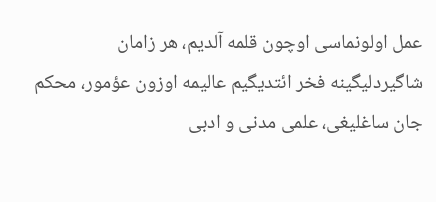عمل اولونماسی اوچون قلمه آلدیم، هر زامان شاگیردلیگینه فخر ائتدیگیم عالیمه اوزون عؤمور، محکم جان ساغلیغی، علمی مدنی و ادبی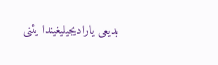بدیعی یارادیجیلیغیندا یئنی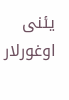یئنی اوغورلار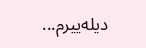دیله‌ییرم...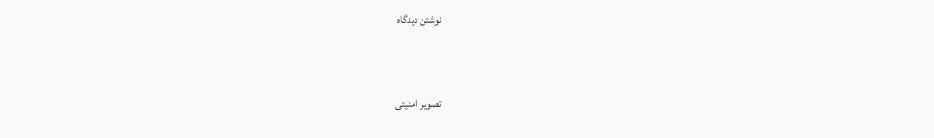نوشتن دیدگاه


تصویر امنیتی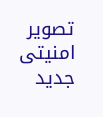تصویر امنیتی جدید